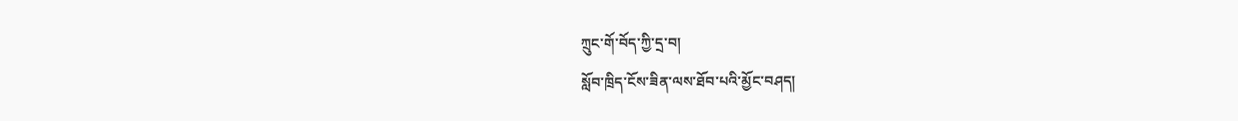ཀྲུང་གོ་བོད་ཀྱི་དྲ་བ།
སློབ་ཁྲིད་ངོས་ཟིན་ལས་ཐོབ་པའི་མྱོང་བཤད།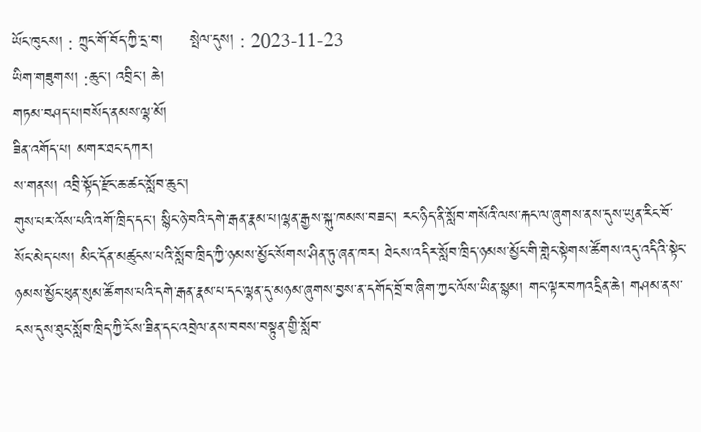ཡོང་ཁུངས། : ཀྲུང་གོ་བོད་ཀྱི་དྲ་བ།     སྤེལ་དུས། : 2023-11-23
ཡིག་གཟུགས། :ཆུང་། འབྲིང་། ཆེ།
གཏམ་བཤད་པ།བསོད་ནམས་ལྷ་མོ།
ཟིན་འགོད་པ། མགར་ཐང་དཀར།
ས་གནས། འབྲི་སྟོད་རྫོང་ཆ་ཚང་སློབ་ཆུང་།
གུས་པར་འོས་པའི་འགོ་ཁྲིད་དང་། སྙིང་ཉེ་བའི་དགེ་རྒན་རྣམ་པ།ལྷན་རྒྱས་སྐུ་ཁམས་བཟང་། རང་ཉིད་ནི་སློབ་གསོའི་ལས་རྐང་ལ་ཞུགས་ནས་དུས་ཡུན་རིང་བོ་སོང་མེད་པས། མིང་དོན་མཚུངས་པའི་སློབ་ཁྲིད་ཀྱི་ཉམས་མྱོང་སོགས་ཤིན་ཏུ་ཞན་ཁར། ཐེངས་འདིར་སློབ་ཁྲིད་ཉམས་མྱོང་གི་གླེང་སྟེགས་ཚོགས་འདུ་འདིའི་སྟེང་ཉམས་མྱོང་ཕུན་སུམ་ཚོགས་པའི་དགེ་རྒན་རྣམ་པ་དང་ལྷན་དུ་མཉམ་ཞུགས་བྱས་ན་དགོད་བྲོ་བ་ཞིག་ཀྱང་ལོས་ཡིན་སྙམ། གང་ལྟར་བཀའདྲིན་ཆེ། གཤམ་ནས་ངས་དུས་ཐུང་སློབ་ཁྲིད་ཀྱི་ངོས་ཟིན་དང་འབྲེལ་ནས་བབས་བསྟུན་གྱི་སློབ་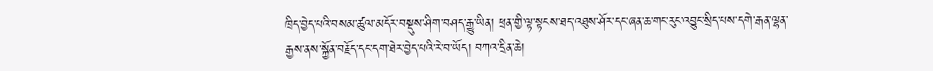ཁྲིད་བྱེད་པའི་བསམ་ཚུལ་མདོར་བསྡུས་ཤིག་བཤད་རྒྱུ་ཡིན། ཕྲན་གྱི་ལྟ་སྟངས་ཐད་འཐུས་ཤོར་དང་ཞན་ཆ་གང་རུང་འབྱུང་སྲིད་པས་དགེ་རྒན་ལྷན་རྒྱས་ནས་སྐྱོན་བརྗོད་དང་དག་ཐེར་བྱེད་པའི་རེ་བ་ཡོད། བཀའ་དྲིན་ཆེ།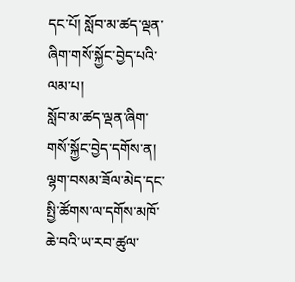དང་པོ། སློབ་མ་ཚད་ལྡན་ཞིག་གསོ་སྐྱོང་བྱེད་པའི་ལམ་པ།
སློབ་མ་ཚད་ལྡན་ཞིག་གསོ་སྐྱོང་བྱེད་དགོས་ན། ལྷག་བསམ་ཟོལ་མེད་དང་སྤྱི་ཚོགས་ལ་དགོས་མཁོ་ཆེ་བའི་ཡ་རབ་ཚུལ་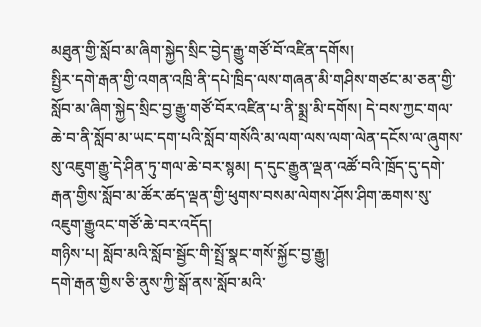མཐུན་གྱི་སློབ་མ་ཞིག་སྐྱེད་སྲིང་བྱེད་རྒྱུ་གཙོ་བོ་འཛིན་དགོས།
སྤྱིར་དགེ་རྒན་གྱི་འགན་འཁྲི་ནི་དཔེ་ཁྲིད་ལས་གཞན་མི་གཤིས་གཙང་མ་ཅན་གྱི་སློབ་མ་ཞིག་སྐྱེད་སྲིང་བྱ་རྒྱུ་གཙོ་བོར་འཛིན་པ་ནི་སྨྲ་མི་དགོས། དེ་བས་ཀྱང་གལ་ཆེ་བ་ནི་སློབ་མ་ཡང་དག་པའི་སློབ་གསོའི་མ་ལག་ལས་ལག་ལེན་དངོས་ལ་ཞུགས་སུ་འཇུག་རྒྱུ་དེ་ཤིན་ཏུ་གལ་ཆེ་བར་སྙམ། ད་དུང་རྒྱུན་ལྡན་འཚོ་བའི་ཁྲོད་དུ་དགེ་རྒན་གྱིས་སློབ་མ་ཚོར་ཚད་ལྡན་གྱི་ཕུགས་བསམ་ལེགས་ཤོས་ཤིག་ཆགས་སུ་འཇུག་རྒྱུའང་གཙོ་ཆེ་བར་འདོད།
གཉིས་པ། སློབ་མའི་སློབ་སྦྱོང་གི་སྤྲོ་སྣང་གསོ་སྐྱོང་བྱ་རྒྱུ།
དགེ་རྒན་གྱིས་ཅི་ནུས་ཀྱི་སྒོ་ནས་སློབ་མའི་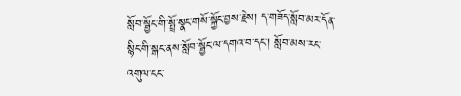སློབ་སྦྱོང་གི་སྤྲོ་སྣང་གསོ་སྐྱོང་བྱས་རྗེས། ད་གཟོད་སློབ་མར་དོན་སྙིང་གི་སྒང་ནས་སློབ་སྦྱོང་ལ་དགའ་བ་དང་། སློབ་མས་རང་འགུལ་ངང་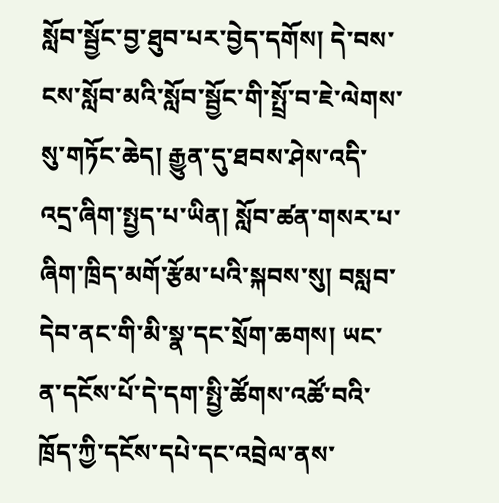སློབ་སྦྱོང་བྱ་ཐུབ་པར་བྱེད་དགོས། དེ་བས་ངས་སློབ་མའི་སློབ་སྦྱོང་གི་སྤྲོ་བ་ཇེ་ལེགས་སུ་གཏོང་ཆེད། རྒྱུན་དུ་ཐབས་ཤེས་འདི་འདྲ་ཞིག་སྤྱད་པ་ཡིན། སློབ་ཚན་གསར་པ་ཞིག་ཁྲིད་མགོ་རྩོམ་པའི་སྐབས་སུ། བསླབ་དེབ་ནང་གི་མི་སྣ་དང་སྲོག་ཆགས། ཡང་ན་དངོས་པོ་དེ་དག་སྤྱི་ཚོགས་འཚོ་བའི་ཁྲོད་ཀྱི་དངོས་དཔེ་དང་འབྲེལ་ནས་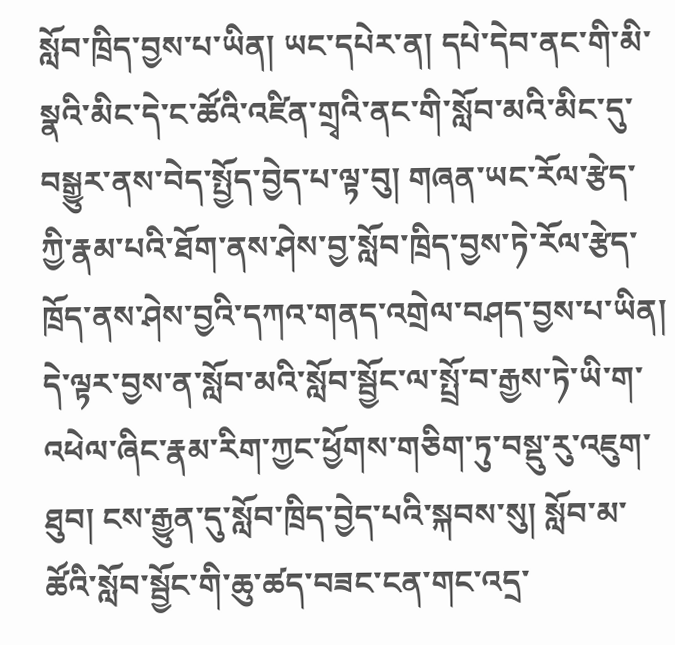སློབ་ཁྲིད་བྱས་པ་ཡིན། ཡང་དཔེར་ན། དཔེ་དེབ་ནང་གི་མི་སྣའི་མིང་དེ་ང་ཚོའི་འཛིན་གྲྭའི་ནང་གི་སློབ་མའི་མིང་དུ་བསྒྱུར་ནས་བེད་སྤྱོད་བྱེད་པ་ལྟ་བུ། གཞན་ཡང་རོལ་རྩེད་ཀྱི་རྣམ་པའི་ཐོག་ནས་ཤེས་བྱ་སློབ་ཁྲིད་བྱས་ཏེ་རོལ་རྩེད་ཁྲོད་ནས་ཤེས་བྱའི་དཀའ་གནད་འགྲེལ་བཤད་བྱས་པ་ཡིན། དེ་ལྟར་བྱས་ན་སློབ་མའི་སློབ་སྦྱོང་ལ་སྤྲོ་བ་རྒྱས་ཏེ་ཡི་ག་འཕེལ་ཞིང་རྣམ་རིག་ཀྱང་ཕྱོགས་གཅིག་ཏུ་བསྡུ་རུ་འཇུག་ཐུབ། ངས་རྒྱུན་དུ་སློབ་ཁྲིད་བྱེད་པའི་སྐབས་སུ། སློབ་མ་ཚོའི་སློབ་སྦྱོང་གི་ཆུ་ཚད་བཟང་ངན་གང་འདྲ་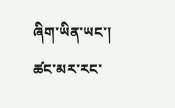ཞིག་ཡིན་ཡང་། ཚང་མར་རང་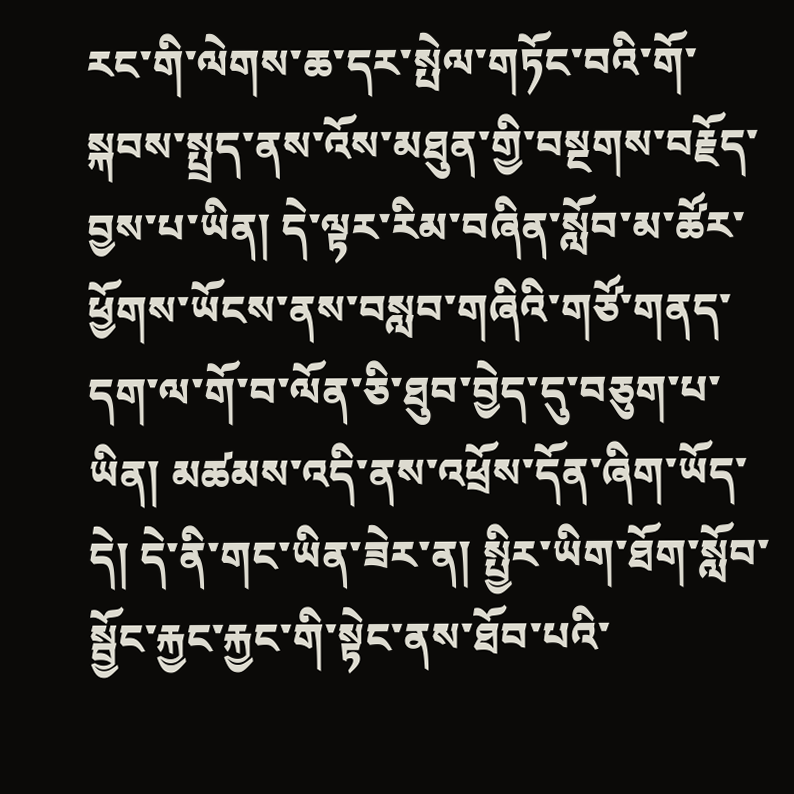རང་གི་ལེགས་ཆ་དར་སྤེལ་གཏོང་བའི་གོ་སྐབས་སྤྲད་ནས་འོས་མཐུན་གྱི་བསྔགས་བརྗོད་བྱས་པ་ཡིན། དེ་ལྟར་རིམ་བཞིན་སློབ་མ་ཚོར་ཕྱོགས་ཡོངས་ནས་བསླབ་གཞིའི་གཙོ་གནད་དག་ལ་གོ་བ་ལོན་ཅི་ཐུབ་བྱེད་དུ་བཅུག་པ་ཡིན། མཚམས་འདི་ནས་འཕྲོས་དོན་ཞིག་ཡོད་དེ། དེ་ནི་གང་ཡིན་ཟེར་ན། སྤྱིར་ཡིག་ཐོག་སློབ་སྦྱོང་རྐྱང་རྐྱང་གི་སྟེང་ནས་ཐོབ་པའི་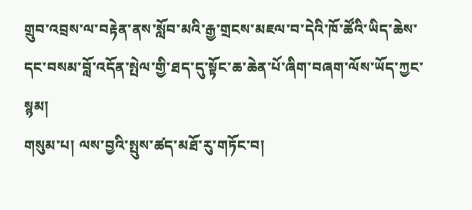གྲུབ་འབྲས་ལ་བརྟེན་ནས་སློབ་མའི་རྒྱ་གྲངས་མཇལ་བ་དེའི་ཁོ་ཚོའི་ཡིད་ཆེས་དང་བསམ་བློ་འདོན་སྤེལ་གྱི་ཐད་དུ་སྟོང་ཆ་ཆེན་པོ་ཞིག་བཞག་ལོས་ཡོད་ཀྱང་སྙམ།
གསུམ་པ། ལས་བྱའི་སྤུས་ཚད་མཐོ་རུ་གཏོང་བ།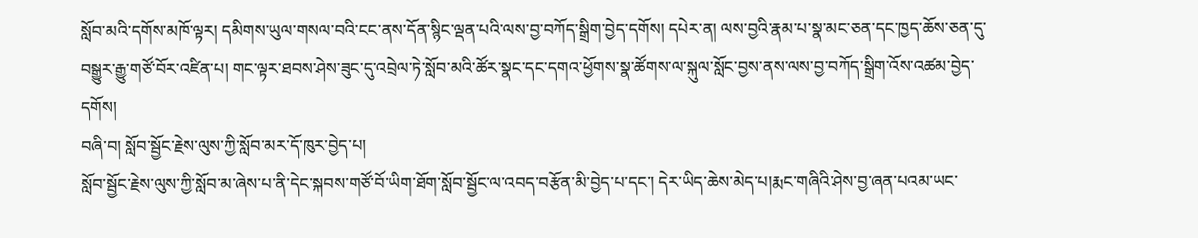སློབ་མའི་དགོས་མཁོ་ལྟར། དམིགས་ཡུལ་གསལ་བའི་ངང་ནས་དོན་སྙིང་ལྡན་པའི་ལས་བྱ་བཀོད་སྒྲིག་བྱེད་དགོས། དཔེར་ན། ལས་བྱའི་རྣམ་པ་སྣ་མང་ཅན་དང་ཁྱད་ཆོས་ཅན་དུ་བསྒྱུར་རྒྱུ་གཙོ་བོར་འཛིན་པ། གང་ལྟར་ཐབས་ཤེས་ཟུང་དུ་འབྲེལ་ཏེ་སློབ་མའི་ཚོར་སྣང་དང་དགའ་ཕྱོགས་སྣ་ཚོགས་ལ་སྐུལ་སློང་བྱས་ནས་ལས་བྱ་བཀོད་སྒྲིག་འོས་འཚམ་བྱེད་དགོས།
བཞི་བ། སློབ་སྦྱོང་རྗེས་ལུས་ཀྱི་སློབ་མར་དོ་ཁུར་བྱེད་པ།
སློབ་སྦྱོང་རྗེས་ལུས་ཀྱི་སློབ་མ་ཞེས་པ་ནི་དེང་སྐབས་གཙོ་བོ་ཡིག་ཐོག་སློབ་སྦྱོང་ལ་འབད་བརྩོན་མི་བྱེད་པ་དང་། དེར་ཡིད་ཆེས་མེད་པ།རྨང་གཞིའི་ཤེས་བྱ་ཞན་པའམ་ཡང་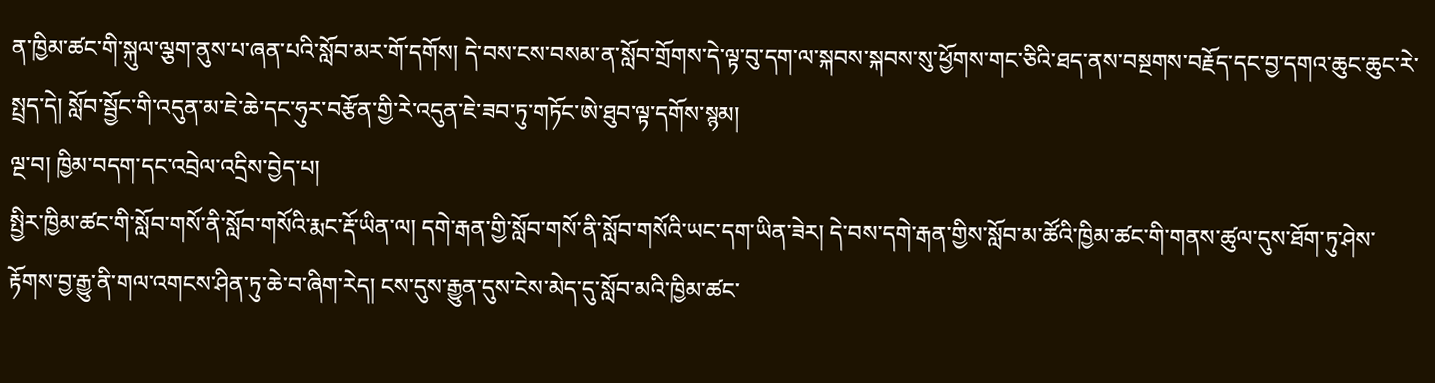ན་ཁྱིམ་ཚང་གི་སྐུལ་ལྕག་ནུས་པ་ཞན་པའི་སློབ་མར་གོ་དགོས། དེ་བས་ངས་བསམ་ན་སློབ་གྲོགས་དེ་ལྟ་བུ་དག་ལ་སྐབས་སྐབས་སུ་ཕྱོགས་གང་ཅིའི་ཐད་ནས་བསྔགས་བརྗོད་དང་བྱ་དགའ་ཆུང་ཆུང་རེ་སྤྲད་དེ། སློབ་སྦྱོང་གི་འདུན་མ་ཇེ་ཆེ་དང་ཧུར་བརྩོན་གྱི་རེ་འདུན་ཇེ་ཟབ་ཏུ་གཏོང་ཨེ་ཐུབ་ལྟ་དགོས་སྙམ།
ལྔ་བ། ཁྱིམ་བདག་དང་འབྲེལ་འདྲིས་བྱེད་པ།
སྤྱིར་ཁྱིམ་ཚང་གི་སློབ་གསོ་ནི་སློབ་གསོའི་རྨང་རྡོ་ཡིན་ལ། དགེ་རྒན་གྱི་སློབ་གསོ་ནི་སློབ་གསོའི་ཡང་དག་ཡིན་ཟེར། དེ་བས་དགེ་རྒན་གྱིས་སློབ་མ་ཚོའི་ཁྱིམ་ཚང་གི་གནས་ཚུལ་དུས་ཐོག་ཏུ་ཤེས་རྟོགས་བྱ་རྒྱུ་ནི་གལ་འགངས་ཤིན་ཏུ་ཆེ་བ་ཞིག་རེད། ངས་དུས་རྒྱུན་དུས་ངེས་མེད་དུ་སློབ་མའི་ཁྱིམ་ཚང་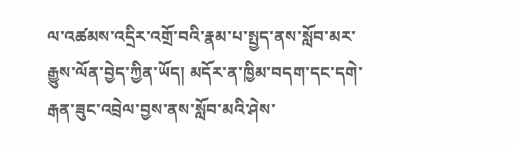ལ་འཚམས་འདྲིར་འགྲོ་བའི་རྣམ་པ་སྤྱད་ནས་སློབ་མར་རྒྱུས་ལོན་བྱེད་ཀྱིན་ཡོད། མདོར་ན་ཁྱིམ་བདག་དང་དགེ་རྒན་ཟུང་འབྲེལ་བྱས་ནས་སློབ་མའི་ཤེས་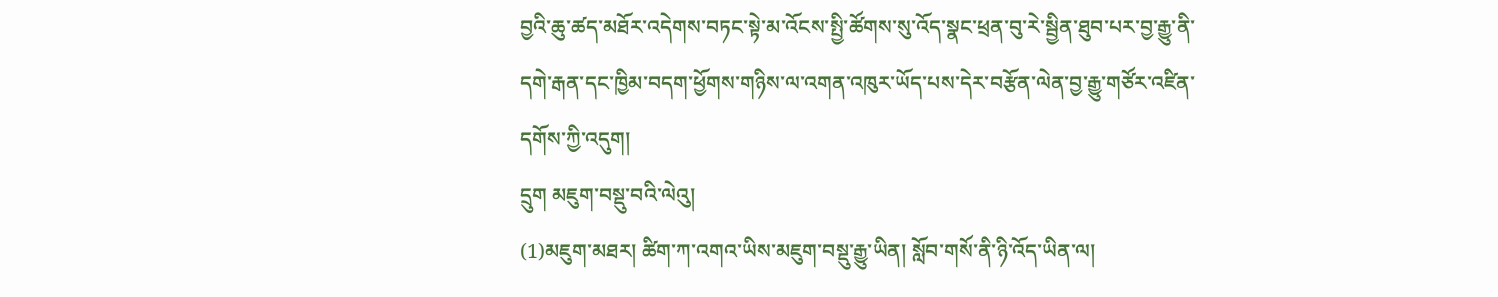བྱའི་ཆུ་ཚད་མཐོར་འདེགས་བཏང་སྟེ་མ་འོངས་སྤྱི་ཚོགས་སུ་འོད་སྣང་ཕྲན་བུ་རེ་སྦྱིན་ཐུབ་པར་བྱ་རྒྱུ་ནི་དགེ་རྒན་དང་ཁྱིམ་བདག་ཕྱོགས་གཉིས་ལ་འགན་འཁུར་ཡོད་པས་དེར་བརྩོན་ལེན་བྱ་རྒྱུ་གཙོར་འཛིན་དགོས་ཀྱི་འདུག།
དྲུག མཇུག་བསྡུ་བའི་ལེའུ།
(1)མཇུག་མཐར། ཚིག་ཀ་འགའ་ཡིས་མཇུག་བསྡུ་རྒྱུ་ཡིན། སློབ་གསོ་ནི་ཉི་འོད་ཡིན་ལ།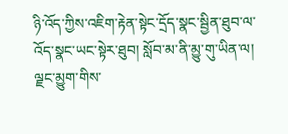ཉི་འོད་ཀྱིས་འཇིག་རྟེན་སྟེང་དྲོད་སྣང་སྦྱིན་ཐུབ་ལ་འོད་སྣང་ཡང་སྟེར་ཐུབ། སློབ་མ་ནི་མྱུ་གུ་ཡིན་ལ། ལྗང་མྱུག་གིས་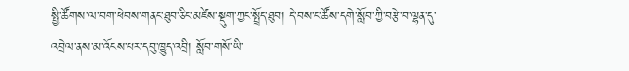སྤྱི་ཚོགས་ལ་བག་ཕེབས་གནང་ཐུབ་ཅིང་མཛེས་སྡུག་ཀྱང་སྤྲོད་ཐུབ། དེ་བས་ང་ཚོས་དགེ་སློབ་ཀྱི་བརྩེ་བ་ལྷན་དུ་འབྲེལ་ནས་མ་འོངས་པར་དབུ་ཁྱུད་འབྲི། སློབ་གསོ་ཡི་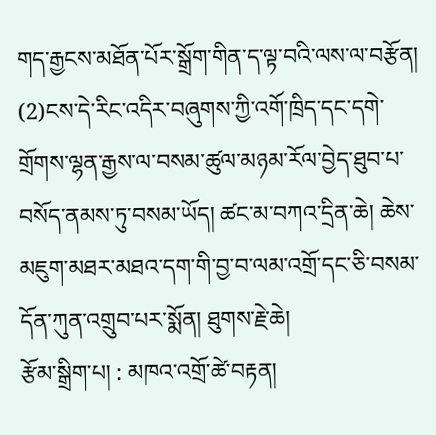གད་རྒྱངས་མཐོན་པོར་སྒྲོག་གིན་ད་ལྟ་བའི་ལས་ལ་བརྩོན།
(2)ངས་དེ་རིང་འདིར་བཞུགས་ཀྱི་འགོ་ཁྲིད་དང་དགེ་གྲོགས་ལྷན་རྒྱས་ལ་བསམ་ཚུལ་མཉམ་རོལ་བྱེད་ཐུབ་པ་བསོད་ནམས་ཏུ་བསམ་ཡོད། ཚང་མ་བཀའ་དྲིན་ཆེ། ཆེས་མཇུག་མཐར་མཐའ་དག་གི་བྱ་བ་ལམ་འགྲོ་དང་ཅི་བསམ་དོན་ཀུན་འགྲུབ་པར་སྨོན། ཐུགས་རྗེ་ཆེ།
རྩོམ་སྒྲིག་པ། : མཁའ་འགྲོ་ཚེ་བརྟན།